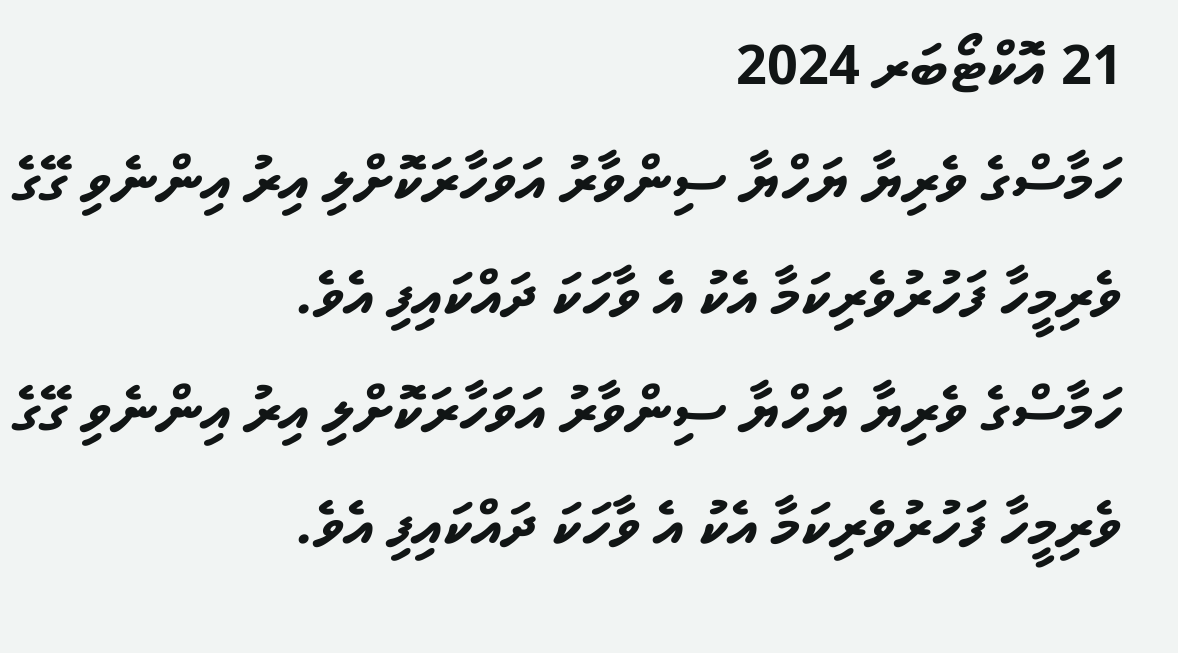21 އޮކްޓޯބަރ 2024
ހަމާސްގެ ވެރިޔާ ޔަހްޔާ ސިންވާރު އަވަހާރަކޮށްލި އިރު އިންނެވި ގޭގެ ވެރިމީހާ ފަހުރުވެރިކަމާ އެކު އެ ވާހަކަ ދައްކައިފި އެވެ.
ހަމާސްގެ ވެރިޔާ ޔަހްޔާ ސިންވާރު އަވަހާރަކޮށްލި އިރު އިންނެވި ގޭގެ ވެރިމީހާ ފަހުރުވެރިކަމާ އެކު އެ ވާހަކަ ދައްކައިފި އެވެ.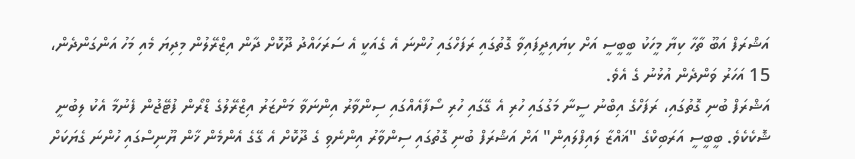އަޝްރަފް އަބޫ ތާހާ ކިޔާ މީހަކު ބީބީސީ އަށް ކިޔައިދީފައިވާ ގޮތުގައި ރަފަހްގައި ހުންނަ އެ ގެއަކީ އެ ސަރަހައްދު ދޫކޮށް ދާން އިޒްރޭލުން މިދިޔަ މެއި މަހު އަންގަންދެން، 15 އަހަރު ވަންދެން އުޅުނު ގެ އެވެ.
އަޝްރަފް ބުނި ގޮތުގައި، ރަފަހްގެ އިބްނު ސީނާ މަގުގައި ހުރި އެ ގޭގައި ހުރި ސޯފާއެއްގައި ސިންވާރު އިންނަވާ މަންޒަރު އިޒްރޭލުގެ ޑްރޯން ފުޓޭޖުން ފެނުމާ އެކު ލިބުނީ ޝޮކެކެވެ. ބީބީސީ އަރަބިކްގެ "ޣައްޒާ ލައިފްލައިން" އަށް އަޝްރަފް ބުނި ގޮތުގައި ސިންވާރު އިންނެވި ގެ ދޫކޮށް އެ ގޭގެ އެންމެން ޚާން ޔޫނިސްގައި ހުންނަ ގެޔަކަށް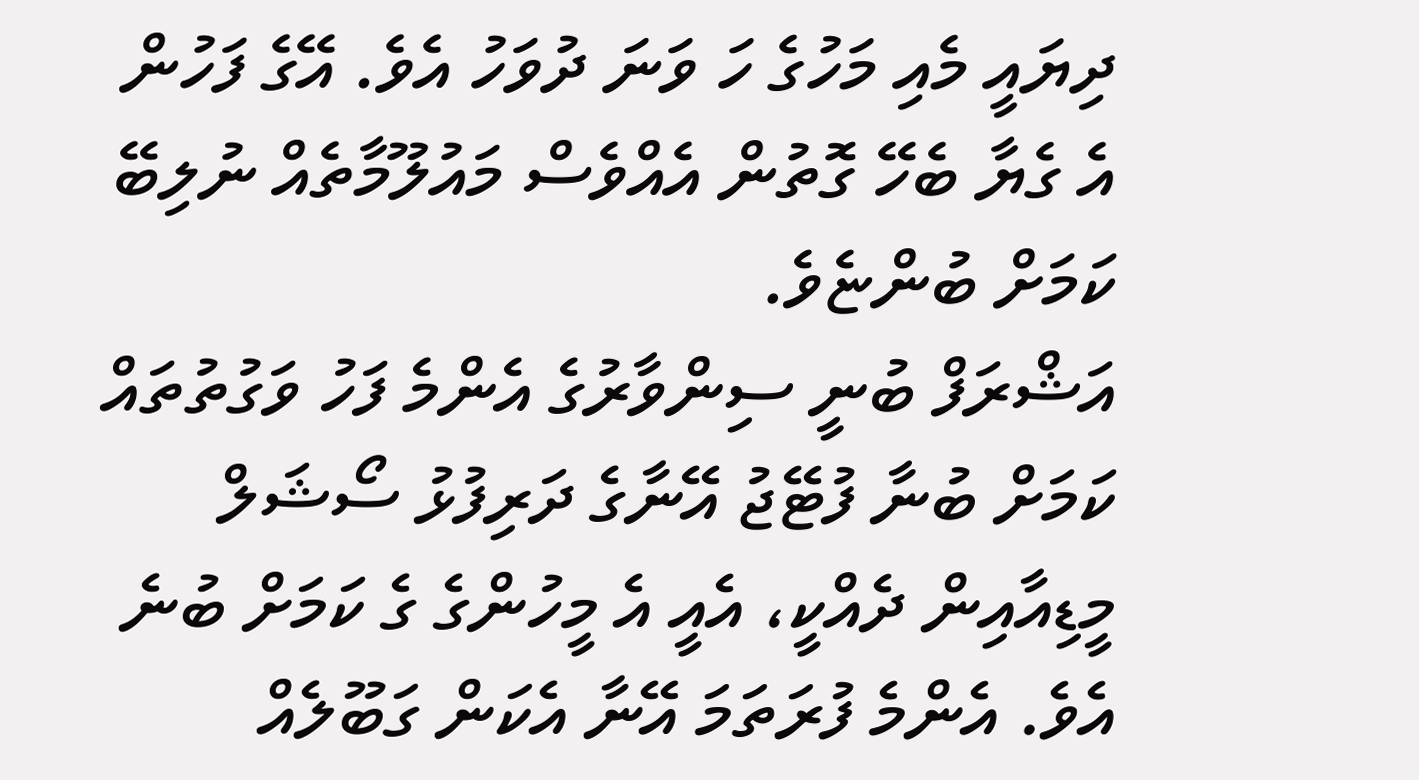ދިޔައީ މެއި މަހުގެ ހަ ވަނަ ދުވަހު އެވެ. އޭގެ ފަހުން އެ ގެޔާ ބެހޭ ގޮތުން އެއްވެސް މައުލޫމާތެއް ނުލިބޭ ކަމަށް ބުންޏެވެ.
އަޝްރަފް ބުނީ ސިންވާރުގެ އެންމެ ފަހު ވަގުތުތައް ކަމަށް ބުނާ ފުޓޭޖު އޭނާގެ ދަރިފުޅު ސޯޝަލް މީޑިއާއިން ދެއްކީ، އެއީ އެ މީހުންގެ ގެ ކަމަށް ބުނެ އެވެ. އެންމެ ފުރަތަމަ އޭނާ އެކަން ގަބޫލެއް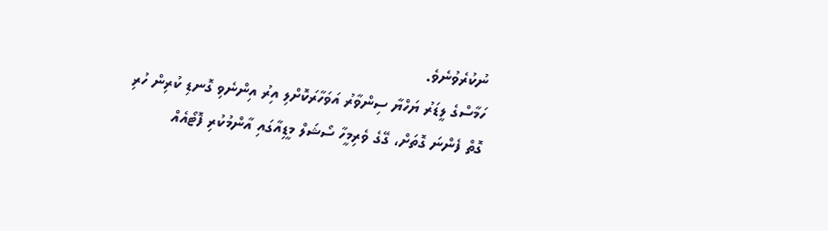ނުކުރެވުނެވެ.
ހަމާސްގެ ލީޑަރު ޔަހްޔާ ސިންވާރު އަވަހާރަކޮށްލި އިރު އިންނެވި ގޮނޑި ކުރިން ހުރި ގޮތް ފެންނަ ގޮތަށް، ގޭގެ ވެރިމީހާ ސޯޝަލް މީޑިއާގައި އާންމުކުރި ފޮޓޯއެއް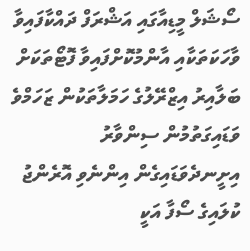ސޯޝަލް މީޑިއާގައި އަޝްރަފް ދައްކާފައިވާ ވާހަކަތަކާއި އާންމުކޮށްފައިވާ ފޮޓޯތަކަށް ބަލާއިރު އިޒްރޭލުގެ ހަމަލާތަކުން ޒަހަމްވެ ވަޑައިގަތުމުން ސިންވާރު އިށީނދެވަޑައިގެން އިންނެވި އޮރެންޖު ކުލައިގެ ސޯފާ އަކީ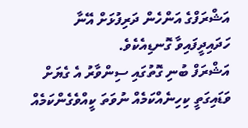އަޝްރަފްގެ އަންހެން ދަރިފުޅަށް އޭނާ ހަދައިދީފައިވާ ގޮނޑިއެކެވެ.
އަޝްރަފް ބުނި ގޮތުގައި ސިންވާރު އެ ގެޔަށް ވަޑައިގަތީ ކިހިނެއްކަމެއް ނުވަތަ ކީއްވެގެންކަމެއް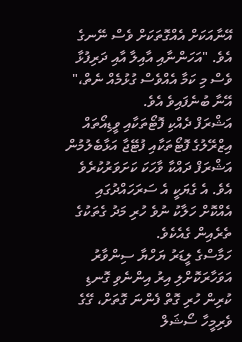އޭނާއަކަށް އެއްގޮތަކަށް ވެސް ނޭނގެ އެވެ. "އަހަންނާއި އާއިލާ އާއި ދަރިފުޅާ ވެސް މި ކަމާ އެއްވެސް ގުޅުމެއް ނެތް،" އޭނާ ބުނެފައިވެ އެވެ.
އަޝްރަފް ދެއްކި ފޮޓޯތަކާއި ވީޑިއޯތައް އިޒްރޭލުގެ ފޮޓޯތަކާއި ފުޓޭޖާ އަޅާބެލުމުން އަޝްރަފް ދައްކާ ވާހަކަ ކަށަވަރުކުރެވެ އެވެ. އެ ގެޔަކީ އެ ސަރަހައްދުގައި އެއްކޮށް ހަލާކު ނުވެ ހުރި މަދު ގެތަކުގެ ތެރެއިން ގެއެކެވެ.
ހަމާސްގެ ލީޑަރު ޔަހްޔާ ސިންވާރު އަވަހާރަކޮށްލި އިރު އިންނެވި ގޮނޑި ކުރިން ހުރި ގޮތް ފެންނަ ގޮތަށް، ގޭގެ ވެރިމީހާ ސޯޝަލް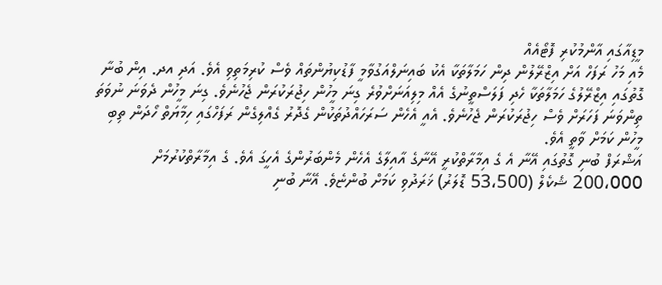މީޑިއާގައި އާންމުކުރި ފޮޓޯއެއް
މެއި މަހު ރަފަހް އަށް އިޒްރޭލުން ދިން ހަމަލާތަކާ އެކު ބައިނަލްއަގުވާމީ ފާޑުކިޔުންތައް ވެސް ކުރިމަތިވި އެވެ. އަދި އދ. އިން ބުނާ ގޮތުގައި އިޒްރޭލުގެ ހަމަލާތަކާ ހެދި ފަލަސްތީނުގެ އެއް މިލިއަނަށްވުރެ ގިނަ މީހުން ހިޖުރަކުރަން ޖެހުނެވެ. ގިނަ މީހުން ދެވަނަ ނުވަތަ ތިންވަނަ ފަހަރަށް ވެސް ހިޖުރަކުރަން ޖެހުނެވެ. އެއީ އެހެން ސަރަހައްދުތަކުން ގެދޮރު ގެއްލިގެން ރަފަހްގައި ހިމާޔަތް ހޯދަން ތިބި މީހުން ކަމަށް ވާތީ އެވެ.
އަޝްރަފް ބުނި ގޮތުގައި އޭނާ އެ ގެ އިމާރާތްކުރީ އޭނާގެ އާއިލާގެ އެހެން މެންބަރުންގެ އެހީގަ އެވެ. ގެ އިމާރާތްކުރުމަށް 200،000 ޝެކެލް (53،500 ޑޮލަރު) ޚަރަދުވި ކަމަށް ބުންޏެވެ. އޭނާ ބުނި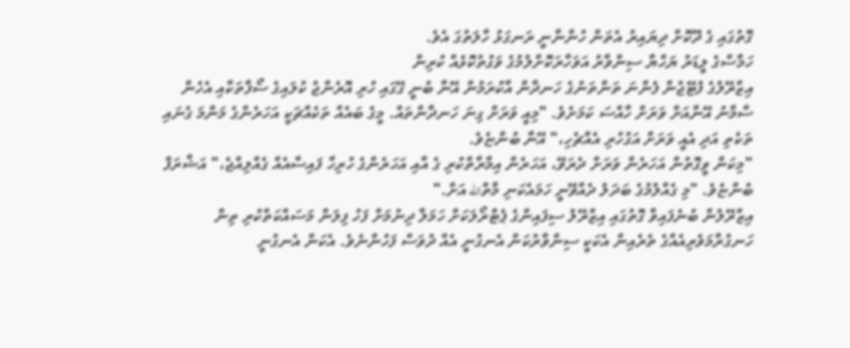ގޮތުގައި ގެ ދޫކޮށް ދިޔައިރު އެތަން ހުންނާނީ ރަނގަޅު ހާލަތުގަ އެވެ.
ހަމާސްގެ ލީޑަރު ޔަހްޔާ ސިންވާރު އަވަހާރަކޮށްލުމުގެ ވަގުތުކޮޅެއް ކުރިން
އިޒްރޭލުގެ ފުޓޭޖުން ފެންނަ ތަންތަނުގެ ހަނދާން އާކުރަމުން އޭނާ ބުނީ ގޭގައި ހުރި އޮރެންޖު ކުލައިގެ ސޯފާތަކާއި އެހެން ސާމާނު އޭނާއަށް ވަރަށް ހާއްސަ ކަމަށެވެ. "މިއީ ވަރަށް ގިނަ ހަނދާންތައް. މީގެ ބައެއް ތަކެއްޗަކީ އަހަރެންގެ މަންމަ ގެނައި ތަކެތި އަދި އެއީ ވަރަށް އަގުހުރި އެއްޗެހި،" އޭނާ ބުންޏެވެ.
"މިކަން ވީގޮތުން އަހަރެން ވަރަށް ދެރަވޭ، އަހަރެން އިމާރާތްކުރި ގެ އާއި އަހަރެންގެ ހުރިހާ ފައިސާއެއް ގެއްލިއްޖެ،" އަޝްރަފް ބުންޏެވެ. "މި ގެއްލުމުގެ ބަދަލު ދެއްވޭނީ ހަމައެކަނި މާތްالله އަށް."
އިޒްރޭލުން ބުނެފައިވާ ގޮތުގައި އިޒްރޭލު ސިފައިންގެ ޕެޓްރޯލަކަށް ހަމަލާ ދިނުމަށް ފަހު ފިލަން މަސައްކަތްކުރި ތިން ހަނގުރާމަވެރިއެއްގެ ތެރެއިން އެކަކީ ސިންވާރުކަން އެނގުނީ އެއް ދުވަސް ފަހުންނެވެ. އެކަން އެނގުނީ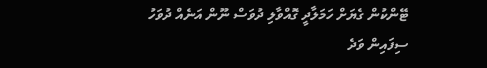ޓޭންކުން ގެޔަށް ހަމަލާދީ ގޮއްވާލި ދުވަސް ނޫން އަނެއް ދުވަހު ސިފައިން ވަދެ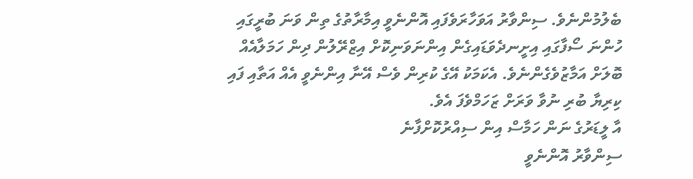ބެލުމުންނެވެ. ސިންވާރު އަވަހާރަވެފައި އޮންނެވީ އިމާރާތުގެ ތިން ވަނަ ބުރީގައި ހުންނަ ސޯފާގައި އިށީނދެވަޑައިގެން އިންނަވަނިކޮށް އިޒްރޭލުން ދިން ހަމަލާއެއް ބޮލަށް އަމާޒުވެގެންނެވެ. އެކަމަކު އޭގެ ކުރިން ވެސް އޭނާ އިންނެވީ އެއް އަތާއި ފައި ކިރިޔާ ބުރި ނުވާ ވަރަށް ޒަހަމްވެފަ އެވެ.
އާ ލީޑަރުގެ ނަން ހަމާސް އިން ސިއްރުކޮށްފާނެ
ސިންވާރު އޮންނެވީ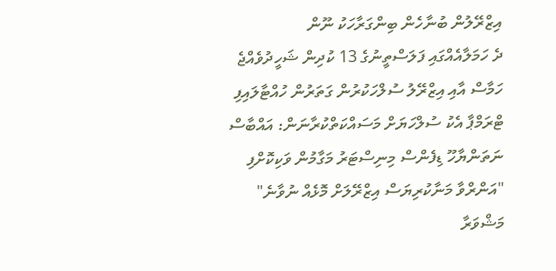އިޒްރޭލުން ބުނާހެން ބިންގަރާހަކު ނޫން
ދެ ހަމަލާއެއްގައި ފަލަސްތީނުގެ 13 ކުދިން ޝަހީދުވެއްޖެ
ހަމާސް އާއި އިޒްރޭލު ސުލްހަކުރުން ގަތަރުން ހުއްޓާލައިފި
ޓްރަމްޕާ އެކު ސުލްހަޔަށް މަސައްކަތްކުރާނަން: އައްބާސް
ނަތަންޔާހޫ ޑިފެންސް މިނިސްޓަރު މަގާމުން ވަކިކޮށްފި
"އަންރްވާ މަނާކުރިޔަސް އިޒްރޭލަށް މޮޅެއް ނުވާނެ"
މަޝްވަރާ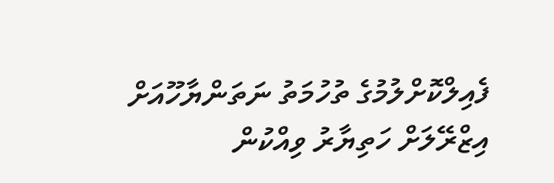ފެއިލްކޮށްލުމުގެ ތުހުމަތު ނަތަންޔާހޫއަށް
އިޒްރޭލަށް ހަތިޔާރު ވިއްކުން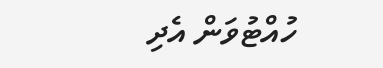ހުއްޓުވަން އެދި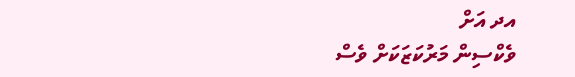އދ އަށް
ވެކްސިން މަރުކަޒަކަށް ވެސް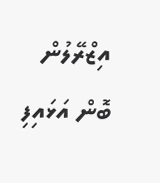އިޒްރޭލުން ބޮން އަޅައިފި